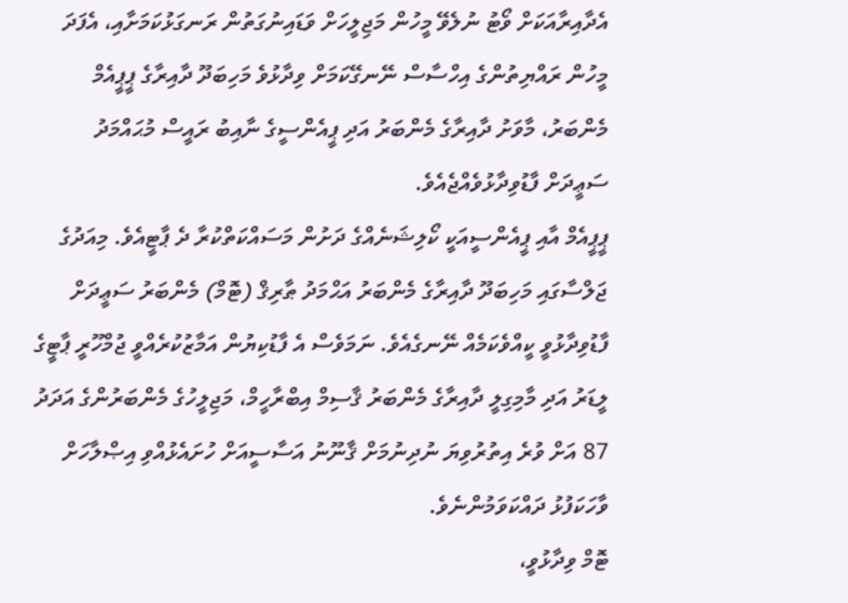އެދާއިރާއަކަށް ވޯޓު ނުލެވޭ މީހުން މަޖިލީހަށް ވަޑައިނުގަތުން ރަނގަޅުކަމަށާއި، އެފަދަ މީހުން ރައްޔިތުންގެ އިހްސާސް ނޭނގޭކަމަށް ވިދާޅުވެ މަހިބަދޫ ދާއިރާގެ ޕީޕީއެމް މެންބަރު، މާވަށު ދާއިރާގެ މެންބަރު އަދި ޕީއެންސީގެ ނާއިބު ރައީސް މުޙައްމަދު ސަޢީދަށް ފާޑުވިދާޅުވެއްޖެއެވެ.
ޕީޕީއެމް އާއި ޕީއެންސީއަކީ ކޯލިޝަނެއްގެ ދަށުން މަސައްކަތްކުރާ ދެ ޕާޓީއެވެ. މިއަދުގެ ޖަލްސާގައި މަހިބަދޫ ދާއިރާގެ މެންބަރު އަޙްމަދު ޠާރިޤް (ޓޮމް) މެންބަރު ސަޢީދަށް ފާޑުވިދާޅުވީ ކީއްވެކަމެއް ނޭނގެއެވެ. ނަމަވެސް އެ ފާޑުކިޔުން އަމާޒުކުރެއްވީ ޖުމްހޫރީ ޕާޓީގެ ލީޑަރު އަދި މާމިގިލީ ދާއިރާގެ މެންބަރު ޤާސިމް އިބްރާހީމް، މަޖިލީހުގެ މެންބަރުންގެ އަދަދު 87 އަށް ވުރެ އިތުރުވިޔަ ނުދިނުމަށް ޤާނޫނު އަސާސީއަށް ހުށައެޅުއްވި އިޞްލާހަށް ވާހަކަފުޅު ދައްކަވަމުންނެވެ.
ޓޮމް ވިދާޅުވީ،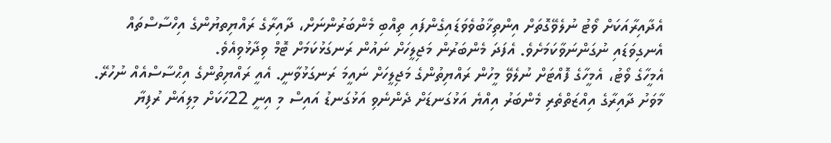އެދާއިރާއަކަށް ވޯޓު ނުލެވޭގޮތަށް އިންތިޚާބުވެވަޑައިގެންފައި ތިއްބި މެންބަރުންނަށް، ދާއިރާގެ ރައްޔިތޔުންގެ އިހްސާސްތައް އެނގިވަޑައި ނުގަންނަވާކަމަށެވެ. އެފަދަ މެންބަރުން މަޖިލީހަށް ނައުން ރަނގަޅުކަމަށް ޓޮމް ވިދާޅުވިއެވެ.
އެމީހާގެ ވޯޓު، އެމީހާގެ ފޮއްޓަށް ނުލެވޭ މީހުން ރައްޔިތުންގެ މަޖިލީހަށް ނައީމަ ރަނގަޅުވާނީ. އެއީ ރައްޔިތުންގެ އިޙްސާސްއެއް ނުހުރޭ. މާވަށު ދާއިރާގެ އިއްޒަތްތެރި މެންބަރު އިއްޔެ އަޅުގަނޑަށް ދެންނެވި އަޅުގަނޑު އައިސް މި އިނީ 22ހަކަށް މިލިއަން ރުފިޔާ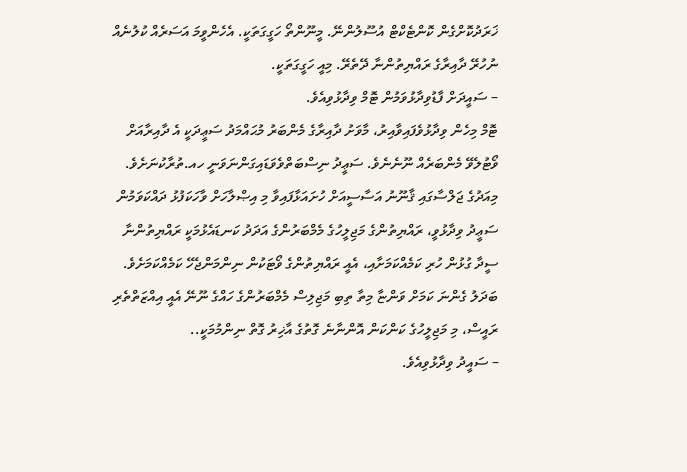ޚަރަދުކޮށްގެން ކޮންޓެކްޓް އުސޫލުންނޭ. މީނޫންތޯ ހަގީގަތަކީ. އެހެންވީމަ އަސަރެއް ކުލުނެއް ނުހުރޭ ދާއިރާގެ ރައްޔިތުންނާ ދޭތެރޭ. މިއީ ހަގީގަތަކީ.
– ސައީދަށް ފާޑުވިދާޅުވަމުން ޓޮމް ވިދާޅުވިއެވެ.
ޓޮމް މިހެން ވިދާޅުވެފައިވާއިރު، މާވަށު ދާއިރާގެ މެންބަރު މުޙައްމަދު ސަޢީދަކީ އެ ދާއިރާއަށް ވޯޓުލެވޭ މެންބަރެއް ނޫނެނެވެ. ސަޢީދު ނިސްބަތްވެވަޑައިގަންނަވަނީ ހއ.ތުރާކުނަށެވެ.
މިއަދުގެ ޖަލްސާގައި ޤާނޫނު އަސާސީއަށް ހުށައަޅާފައިވާ މި އިޞްލާހަށް ވާހަކަފުޅު ދައްކަވަމުން ސަޢީދު ވިދާޅުވީ، ރައްޔިތުންގެ މަޖިލީހުގެ މެމްބަރުންގެ އަދަދު ކަނޑައެޅުމަކީ ރައްޔިތުންނާ ސީދާ ގުޅުން ހުރި ކަމެއްކަމަށާއި، އެއީ ރައްޔިތުންގެ ވޯޓަކުން ނިންމަންޖެހޭ ކަމެއްކަމަށެވެ.
ބަދަލު ގެންނަ ކަމަށް ވަންޏާ މިތާ ތިބި މަޖިލިސް މެމްބަރުންގެ ހައްގެ ނޫނޭ އެއީ އިއްޒަތްތެރި ރައީސް، މި މަޖިލީހުގެ ކަންކަން އޮންނާނެ ގޮތުގެ އާޚިރު ގޮތް ނިންމުމަކީ..
– ސައީދު ވިދާޅުވިއެވެ.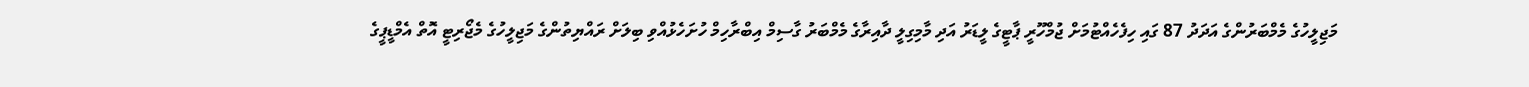މަޖިލީހުގެ މެމްބަރުންގެ އަދަދު 87 ގައި ހިފެހެއްޓުމަށް ޖުމްހޫރީ ޕާޓީގެ ލީޑަރު އަދި މާމިގިލީ ދާއިރާގެ މެމްބަރު ގާސިމް އިބްރާހިމް ހުށަހެޅުއްވި ބިލަށް ރައްޔިތުންގެ މަޖިލީހުގެ މެޖޯރިޓީ އޮތް އެމްޑީޕީގެ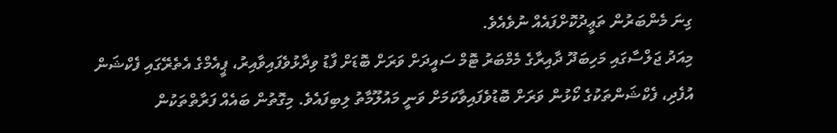ގިނަ މެންބަރުން ތަޢީދުކޮށްފައެއް ނުވެއެވެ.
މިއަދު ޖަލްސާގައި މަހިބަދޫ ދާއިރާގެ މެމްބަރު ޓޮމް ސައީދަށް ވަރަށް ބޮޑަށް ފާޑު ވިދާޅުވެފައިވާއިރު، ޕީއެމްގެ އެތެރޭގައި ފެކްޝަން އުފެދި، ފެކްޝަންތަކުގެ ކޯޅުން ވަރަށް ބޮޑުވެފައިވާކަމަށް ވަނީ މައުލޫމާތު ލިބިފައެވެ. މިގޮތުން ބައެއް ފަރާތްތަކުން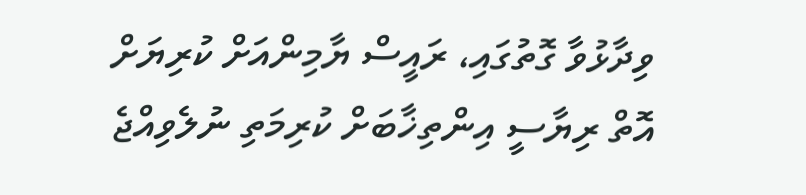ވިދާޅުވާ ގޮތުގައި، ރައީސް ޔާމިންއަށް ކުރިޔަށް އޮތް ރިޔާސީ އިންތިޚާބަށް ކުރިމަތި ނުލެވިއްޖެ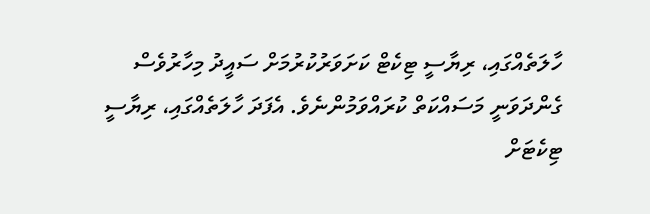ހާލަތެއްގައި، ރިޔާސީ ޓިކެޓް ކަށަވަރުކުރުމަށް ސައީދު މިހާރުވެސް ގެންދަވަނީ މަސައްކަތް ކުރައްވަމުންނެވެ. އެފަދަ ހާލަތެއްގައި، ރިޔާސީ ޓިކެޓަށް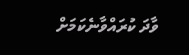ވާދަ ކުރައްވާނެކަމަށް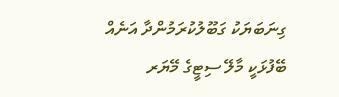ގިނަބަޔަކު ގަބޫލުކުރަމުންދާ އަނެއް ބޭފުޅަކީ މާލޭ ސިޓީގެ މޭޔަރ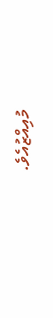މުއިއްޒުއެވެ.